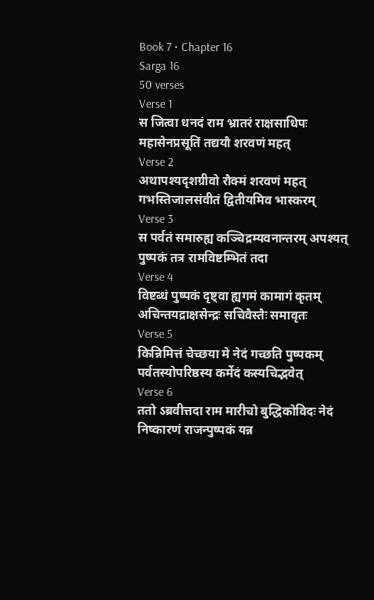Book 7 • Chapter 16
Sarga 16
50 verses
Verse 1
स जित्वा धनदं राम भ्रातरं राक्षसाधिपः महासेनप्रसूतिं तद्ययौ शरवणं महत्
Verse 2
अथापश्यदृशग्रीवो रौक्मं शरवणं महत् गभस्तिजालसंवीतं द्वितीयमिव भास्करम्
Verse 3
स पर्वतं समारुह्य कञ्चिद्रम्यवनान्तरम् अपश्यत् पुष्पकं तत्र रामविष्टम्भितं तदा
Verse 4
विष्टब्धं पुष्पकं दृष्ट्वा ह्यगमं कामागं कृतम् अचिन्तयद्राक्षसेन्द्रः सचिवैस्तैः समावृतः
Verse 5
किन्निमित्तं चेच्छया मे नेदं गच्छति पुष्पकम् पर्वतस्योपरिष्ठस्य कर्मेदं कस्यचिद्भवेत्
Verse 6
ततो ऽब्रवीत्तदा राम मारीचो बुद्धिकोविदः नेदं निष्कारणं राजन्पुष्पकं यन्न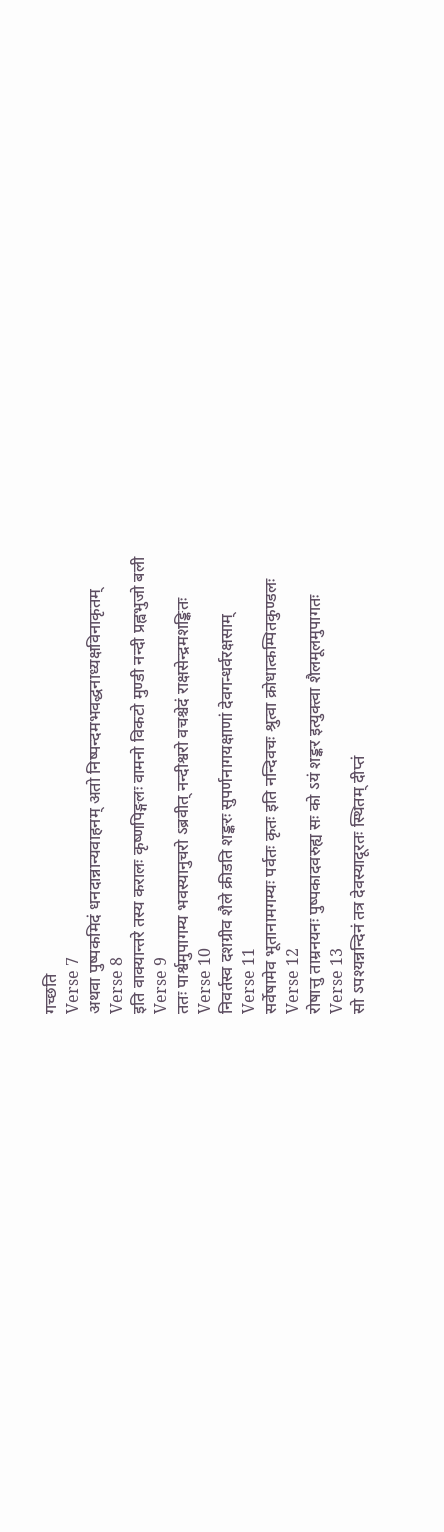गच्छति
Verse 7
अथवा पुष्पकमिदं धनदान्नान्यवाहनम् अतो निष्पन्दमभवद्धनाध्यक्षविनाकृतम्
Verse 8
इति वाक्यान्तरे तस्य करालः कृष्णपिङ्गलः वामनो विकटो मुण्डी नन्दी प्रह्वभुजो बली
Verse 9
ततः पार्श्वमुपागम्य भवस्यानुचरो ऽब्रवीत् नन्दीश्वरो वचश्चेदं राक्षसेन्द्रमशङ्कितः
Verse 10
निवर्तस्व दशग्रीव शैले क्रीडति शङ्करः सुपर्णनागयक्षाणां देवगन्धर्वरक्षसाम्
Verse 11
सर्वेषामेव भूतानामगम्यः पर्वतः कृतः इति नन्दिवचः श्रुत्वा क्रोधात्कम्पितकुण्डलः
Verse 12
रोषात्तु ताम्रनयनः पुष्पकादवरुह्य सः को ऽयं शङ्कर इत्युक्त्वा शैलमूलमुपागतः
Verse 13
सो ऽपश्यन्नन्दिनं तत्र देवस्यादूरतः स्थितम् दीप्तं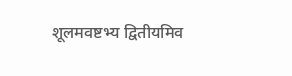शूलमवष्टभ्य द्वितीयमिव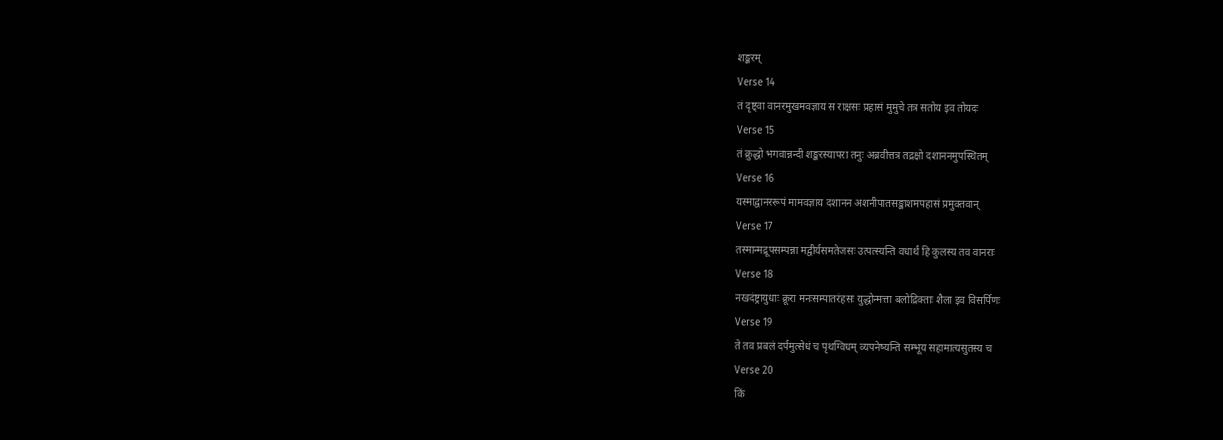शङ्करम्
Verse 14
तं दृष्ट्वा वानरमुखमवज्ञाय स राक्षसः प्रहासं मुमुचे तत्र सतोय इव तोयदः
Verse 15
तं क्रुद्धो भगवान्नन्दी शङ्करस्यापरा तनुः अब्रवीत्तत्र तद्रक्षो दशाननमुपस्थितम्
Verse 16
यस्माद्वानररूपं मामवज्ञाय दशानन अशनीपातसङ्काशमपहासं प्रमुक्तवान्
Verse 17
तस्मान्मद्रूपसम्पन्ना मद्वीर्यसमतेजसः उत्पत्स्यन्ति वधार्थं हि कुलस्य तव वानराः
Verse 18
नखदंष्ट्रायुधाः क्रूरा मनःसम्पातरंहसः युद्धोन्मत्ता बलोद्रिक्ताः शैला इव विसर्पिणः
Verse 19
ते तव प्रबलं दर्पमुत्सेधं च पृथग्विधम् व्यपनेष्यन्ति सम्भूय सहामात्यसुतस्य च
Verse 20
किं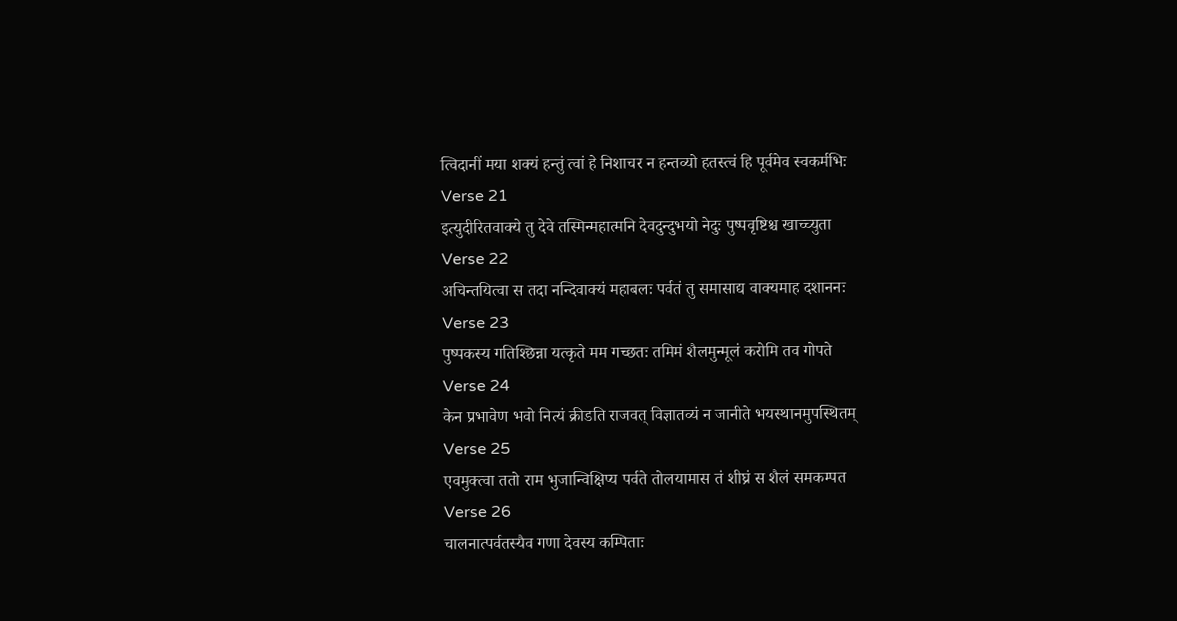त्विदानीं मया शक्यं हन्तुं त्वां हे निशाचर न हन्तव्यो हतस्त्वं हि पूर्वमेव स्वकर्मभिः
Verse 21
इत्युदीरितवाक्ये तु देवे तस्मिन्महात्मनि देवदुन्दुभयो नेदुः पुष्पवृष्टिश्च खाच्च्युता
Verse 22
अचिन्तयित्वा स तदा नन्दिवाक्यं महाबलः पर्वतं तु समासाद्य वाक्यमाह दशाननः
Verse 23
पुष्पकस्य गतिश्छिन्ना यत्कृते मम गच्छतः तमिमं शैलमुन्मूलं करोमि तव गोपते
Verse 24
केन प्रभावेण भवो नित्यं क्रीडति राजवत् विज्ञातव्यं न जानीते भयस्थानमुपस्थितम्
Verse 25
एवमुक्त्वा ततो राम भुजान्विक्षिप्य पर्वते तोलयामास तं शीघ्रं स शैलं समकम्पत
Verse 26
चालनात्पर्वतस्यैव गणा देवस्य कम्पिताः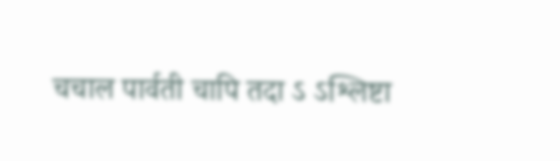चचाल पार्वती चापि तदा ऽ ऽश्लिष्टा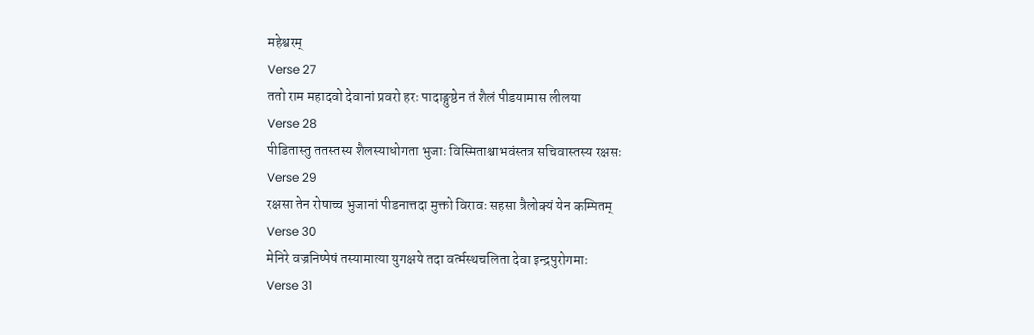महेश्वरम्
Verse 27
ततो राम महादवो देवानां प्रवरो हरः पादाङ्गुष्ठेन तं शैलं पीडयामास लीलया
Verse 28
पीडितास्तु ततस्तस्य शैलस्याधोगता भुजाः विस्मिताश्चाभवंस्तत्र सचिवास्तस्य रक्षसः
Verse 29
रक्षसा तेन रोषाच्च भुजानां पीडनात्तदा मुक्तो विरावः सहसा त्रैलोक्यं येन कम्पितम्
Verse 30
मेनिरे वज्रनिष्पेषं तस्यामात्या युगक्षये तदा वर्त्मस्थचलिता देवा इन्द्रपुरोगमाः
Verse 31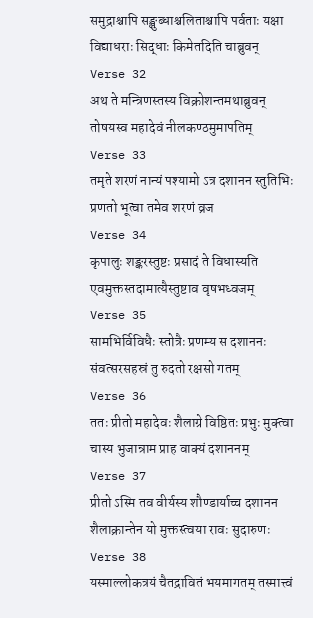समुद्राश्चापि सङ्क्षुब्धाश्चलिताश्चापि पर्वताः यक्षा विद्याधराः सिद्धाः किमेतदिति चाब्रुवन्
Verse 32
अथ ते मन्त्रिणस्तस्य विक्रोशन्तमथाब्रुवन् तोषयस्व महादेवं नीलकण्ठमुमापतिम्
Verse 33
तमृते शरणं नान्यं पश्यामो ऽत्र दशानन स्तुतिभिः प्रणतो भूत्वा तमेव शरणं व्रज
Verse 34
कृपालुः शङ्करस्तुष्टः प्रसादं ते विधास्यति एवमुक्तस्तदामात्यैस्तुष्टाव वृषभध्वजम्
Verse 35
सामभिर्विविधैः स्तोत्रैः प्रणम्य स दशाननः संवत्सरसहस्रं तु रुदतो रक्षसो गतम्
Verse 36
ततः प्रीतो महादेवः शैलाग्रे विष्ठितः प्रभुः मुक्त्वा चास्य भुजान्राम प्राह वाक्यं दशाननम्
Verse 37
प्रीतो ऽस्मि तव वीर्यस्य शौण्डार्याच्च दशानन शैलाक्रान्तेन यो मुक्तस्त्वया रावः सुदारुणः
Verse 38
यस्माल्लोकत्रयं चैतद्रावितं भयमागतम् तस्मात्त्वं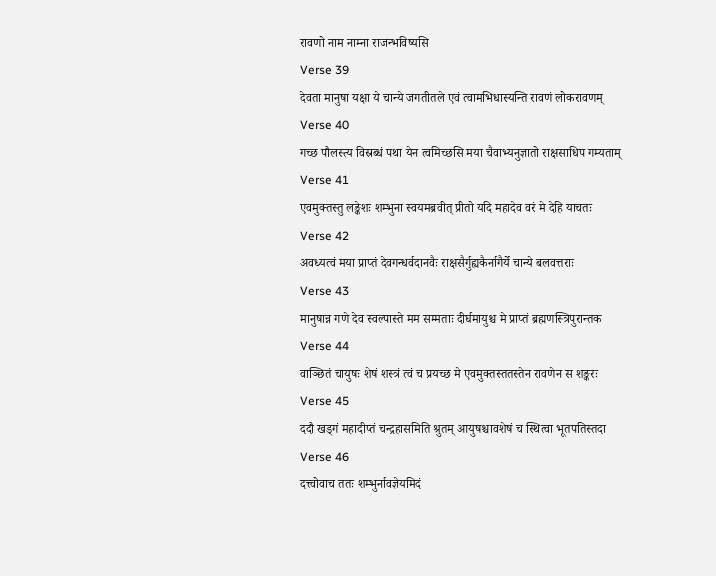रावणो नाम नाम्ना राजन्भविष्यसि
Verse 39
देवता मानुषा यक्षा ये चान्ये जगतीतले एवं त्वामभिधास्यन्ति रावणं लोकरावणम्
Verse 40
गच्छ पौलस्त्य विस्रब्धं पथा येन त्वमिच्छसि मया चैवाभ्यनुज्ञातो राक्षसाधिप गम्यताम्
Verse 41
एवमुक्तस्तु लङ्केशः शम्भुना स्वयमब्रवीत् प्रीतो यदि महादेव वरं मे देहि याचतः
Verse 42
अवध्यत्वं मया प्राप्तं देवगन्धर्वदानवैः राक्षसैर्गुह्यकैर्नागैर्ये चान्ये बलवत्तराः
Verse 43
मानुषान्न गणे देव स्वल्पास्ते मम सम्मताः दीर्घमायुश्च मे प्राप्तं ब्रह्मणस्त्रिपुरान्तक
Verse 44
वाञ्छितं चायुषः शेषं शस्त्रं त्वं च प्रयच्छ मे एवमुक्तस्ततस्तेन रावणेन स शङ्करः
Verse 45
ददौ खड्गं महादीप्तं चन्द्रहासमिति श्रुतम् आयुषश्चावशेषं च स्थित्वा भूतपतिस्तदा
Verse 46
दत्त्वोवाच ततः शम्भुर्नावज्ञेयमिदं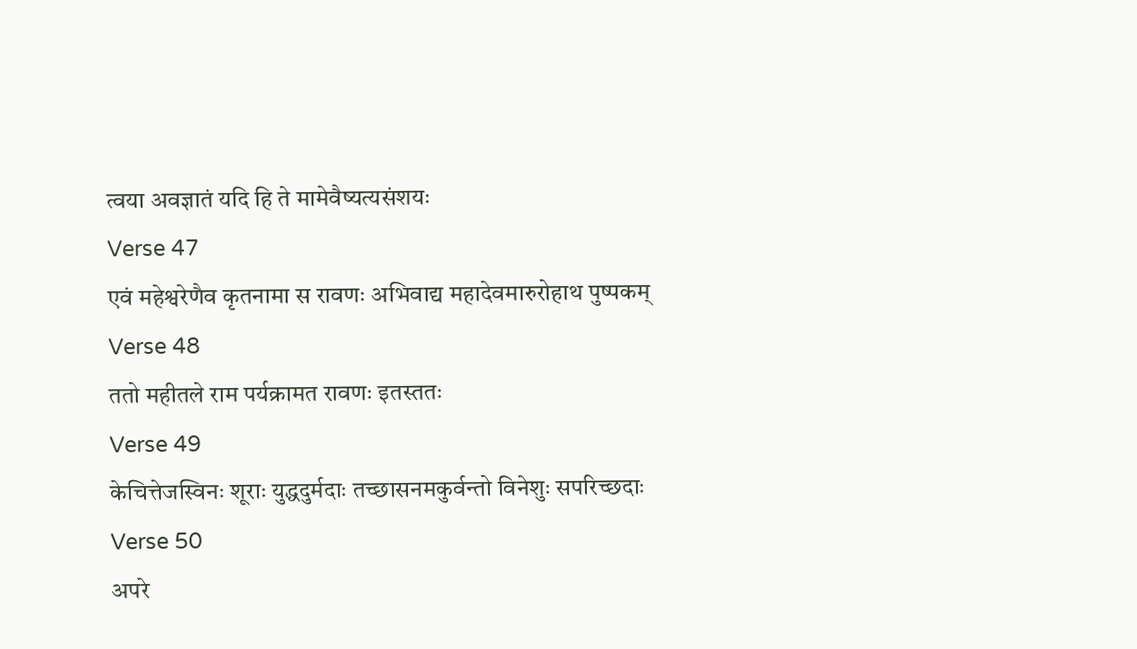त्वया अवज्ञातं यदि हि ते मामेवैष्यत्यसंशयः
Verse 47
एवं महेश्वरेणैव कृतनामा स रावणः अभिवाद्य महादेवमारुरोहाथ पुष्पकम्
Verse 48
ततो महीतले राम पर्यक्रामत रावणः इतस्ततः
Verse 49
केचित्तेजस्विनः शूराः युद्धदुर्मदाः तच्छासनमकुर्वन्तो विनेशुः सपरिच्छदाः
Verse 50
अपरे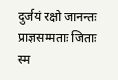दुर्जयं रक्षो जानन्तः प्राज्ञसम्मताः जिताः स्म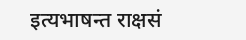इत्यभाषन्त राक्षसं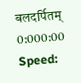बलदर्पितम्
0:000:00
Speed: